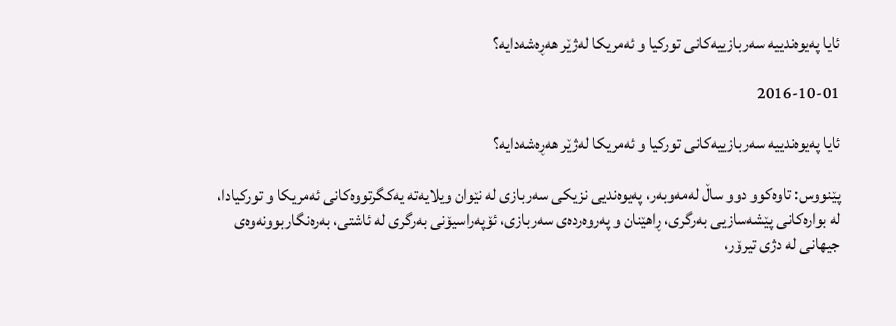ئایا په‌یوه‌ندییه‌ سه‌ربازییه‌كانی توركیا و ئه‌مریكا له‌ژێر هه‌ڕه‌شه‌دایه‌؟

2016-10-01

ئایا په‌یوه‌ندییه‌ سه‌ربازییه‌كانی توركیا و ئه‌مریكا له‌ژێر هه‌ڕه‌شه‌دایه‌؟

پێنووس: تاوه‌كوو دوو ساڵ له‌مه‌وبه‌ر، په‌یوه‌ندیی نزیكی سه‌ربازی له ‌نێوان ویلایه‌ته‌ یه‌كگرتووه‌كانی ئه‌مریكا و توركیادا، له‌ بواره‌كانی پێشه‌سازیی به‌رگری، ڕاهێنان و په‌روه‌رده‌ی سه‌ربازی، ئۆپه‌راسیۆنی به‌رگری له‌ ئاشتی، به‌ره‌نگاربوونه‌وه‌ی جیهانی له ‌دژی تیرۆر،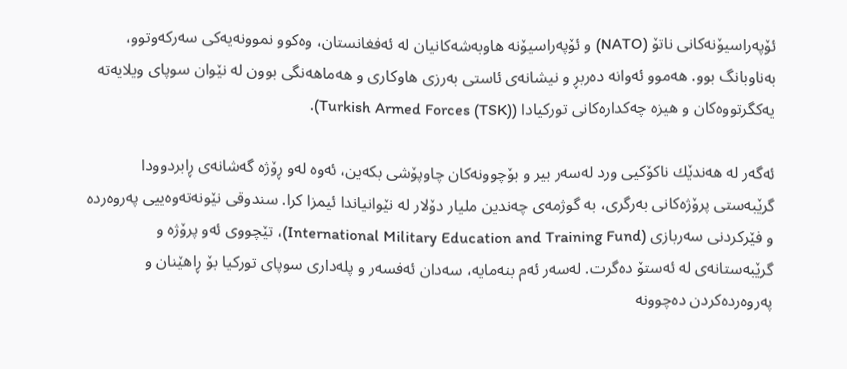ئۆپه‌راسیۆنه‌كانی ناتۆ (NATO) و ئۆپه‌راسیۆنه ‌هاوبه‌شه‌كانیان له‌ ئه‌فغانستان، وه‌كوو نموونه‌یه‌كی سه‌ركه‌وتوو، به‌ناوبانگ بوو. هه‌موو ئه‌وانه‌ ده‌ربڕ و نیشانه‌ی ئاستی به‌رزی هاوكاری و هه‌ماهه‌نگی بوون له‌ نێوان سوپای ویلایه‌ته‌ یه‌كگرتووه‌كان و هیزه‌ چه‌كداره‌كانی توركیادا (Turkish Armed Forces (TSK)).

ئه‌گه‌ر له‌ هه‌ندێك ناكۆكیی ورد له‌سه‌ر‌ بیر و بۆچوونه‌كان چاوپۆشی بكه‌ین، ئه‌وه‌ له‌و ڕۆژه‌ گه‌شانه‌ی ڕابردوودا گرێبه‌ستی پرۆژه‌كانی به‌رگری، به‌ گوژمه‌ی چه‌ندین ملیار دۆلار له‌ نێوانیاندا ئیمزا كرا. سندوقی نێونه‌ته‌وه‌ییی په‌روه‌رده‌ و فێركردنی سه‌ربازی (International Military Education and Training Fund)، تێچووی ئه‌و پرۆژه‌ و گرێبه‌ستانه‌ی له ‌ئه‌ستۆ ده‌گرت. له‌سه‌ر ئه‌م بنه‌مایه‌، سه‌دان ئه‌فسه‌ر و پله‌‌داری سوپای توركیا بۆ ڕاهێنان و په‌روه‌رده‌كردن ده‌چوونه‌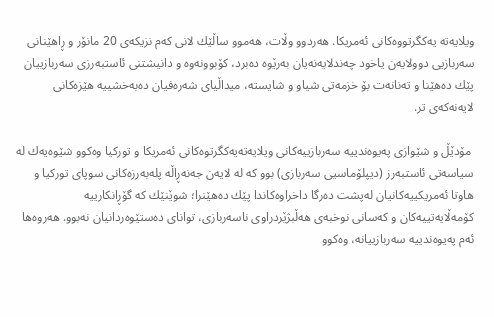ویلایه‌ته‌ یه‌كگرتووه‌كانی ئه‌مریكا. هه‌ر‌دوو وڵات، هه‌موو ساڵێك لانی كه‌م نزیكه‌ی 20 مانۆر و ڕاهێنانی سه‌ربازیی دوولایه‌ن یاخود چه‌ندلایه‌نه‌یان به‌رێوه ‌ده‌برد، كۆبوونه‌وه‌ و دانیشتنی ئاستبه‌رزی سه‌ربازییان پێك ده‌هێنا و ته‌نانه‌ت بۆ خزمه‌تی شیاو و شایسته‌، میداڵیای شه‌ره‌فیان ده‌به‌خشییه‌ هێزه‌كانی لایه‌نه‌كه‌ی تر.

 مۆدێڵ و شێوازی په‌یوه‌ندییه‌ سه‌ربازییه‌كانی ویلایه‌ته‌یه‌كگرتوه‌كانی ئه‌مریكا و توركیا وه‌كوو شێوه‌یه‌ك له‌ سیاسه‌تی ئاستبه‌رز (دیپلۆماسیی سه‌ربازی) بوو كه‌ له ‌لایه‌ن جه‌نه‌ڕاڵه پله‌به‌رزه‌كانی سوپای توركیا و هاوتا ئه‌مریكییه‌كانیان له‌پشت ده‌رگا داخراوه‌كاندا پێك ده‌هێنرا؛ شوێنێك كه‌ گۆڕانكارییه‌ كۆمه‌ڵایه‌تییه‌كان و كه‌سانی نوخبه‌ی هه‌ڵبژێردراوی ناسه‌ربازی، توانای ده‌ستێوه‌ردانیان نه‌بوو. هه‌روه‌ها ئه‌م په‌یوه‌ندییه‌ سه‌ربازییانه،‌‌ وه‌كوو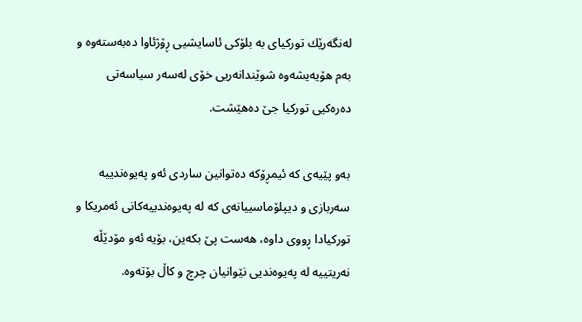له‌نگه‌رێك توركیای به‌ بلۆكی ئاسایشیی ڕۆژئاوا ده‌به‌سته‌وه‌ و به‌م هۆیه‌یشه‌وه‌‌ شوێندانه‌ریی خۆی له‌سه‌ر سیاسه‌تی ده‌ره‌كیی توركیا جێ ده‌هێشت.

به‌و پێیه‌ی كه‌ ئیمڕۆكه‌ ده‌توانین ساردی ئه‌و په‌یوه‌ندییه‌ سه‌ربازی و دیپلۆماسییانه‌ی كه‌ له‌ په‌یوه‌ندییه‌كانی ئه‌مریكا و توركیادا ڕووی داوه،‌ هه‌ست پێ بكه‌ین، بۆیه‌ ئه‌و مۆدێڵه‌ نه‌ریتییه له‌ په‌یوه‌ندیی نێوانیان‌ چرچ و كاڵ بۆته‌وه‌.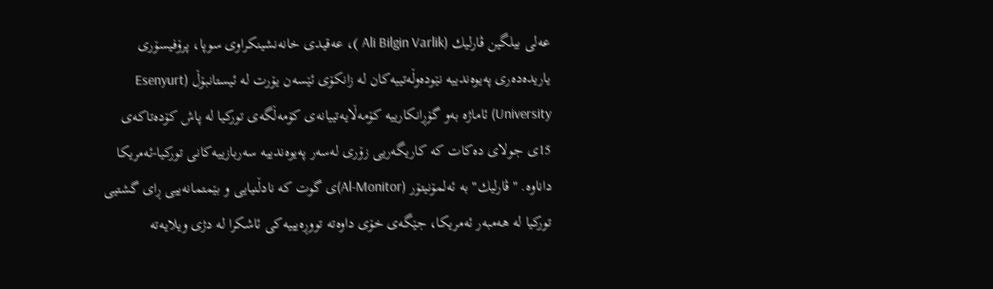عه‌لی بیلگین ڤارلیك (Ali Bilgin Varlik )، عه‌قیدی خانه‌نشینكراوی سوپا، پرۆفیسۆری یاریده‌ده‌‌ری په‌یوه‌ندییه‌ نێوده‌وڵه‌تییه‌كان له‌ زانكۆی ئێسه‌ن یۆرت له‌ ئیستانبۆڵ (Esenyurt University) ئاماژه‌ به‌و گۆڕانكارییه‌ كۆمه‌ڵایه‌تییانه‌ی كۆمه‌ڵگه‌ی توركیا له ‌پاش كۆده‌تاكه‌ی 15ی جولای ده‌كات كه‌ كاریگه‌ریی زۆری له‌سه‌ر په‌یوه‌ندییه‌ سه‌ربازییه‌كانی توركیا-ئه‌مریكا داناوه‌. "ڤارلیك" به‌ ئەلمۆنیتۆر (Al-Monitor)ی گوت كه‌ نادڵنیایی و بێمتمانه‌ییی ڕای گشتیی توركیا له ‌هه‌مبه‌ر ئه‌مریكا، جێگه‌ی خۆی داوه‌ته‌ تووڕه‌یییه‌كی ئاشكرا له ‌دژی ویلایه‌ته‌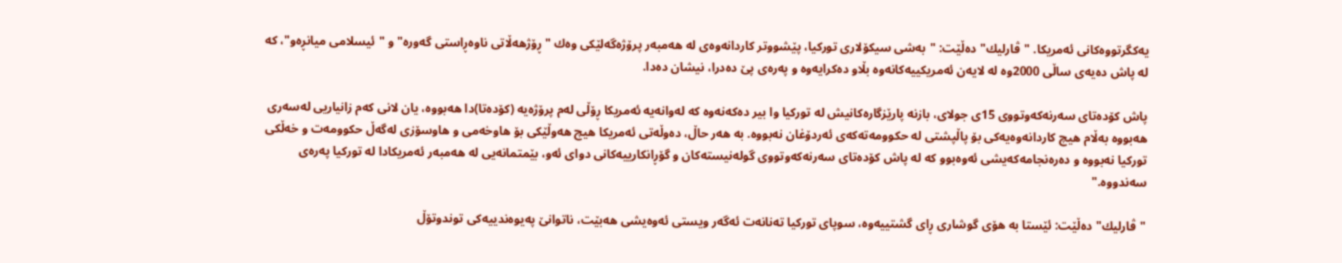یه‌كگرتووه‌كانی ئه‌مریكا. "ڤارلیك" ده‌ڵێت: "به‌شی سیكۆلاری توركیا، پێشووتر كاردانه‌وه‌ی له ‌هه‌مبه‌ر پرۆژه‌گه‌لێكی وه‌ك "ڕۆژهه‌ڵاتی ناوه‌ڕاستی گه‌وره‌" و "ئیسلامی میانڕه‌و"، كه‌ له‌ پاش ده‌یه‌ی ساڵی 2000وه‌ له ‌لایه‌ن ئه‌مریكییه‌كانه‌وه‌ بڵاو ده‌كرایه‌وه‌ و په‌ره‌ی پێ ده‌درا، نیشان ده‌دا.

پاش كۆده‌تای سه‌رنه‌كه‌وتووی 15ی جولای، بازنه‌ پارێزگاره‌كانیش له‌ توركیا وا بیر ده‌كه‌نه‌وه‌ كه‌ له‌وانه‌یه‌ ئه‌مریكا ڕۆڵی له‌م پرۆژه‌یه ‌(كۆده‌تا)دا هه‌بووه‌، یان لانی كه‌م زانیاریی له‌سه‌ری هه‌بووه‌ به‌ڵام هیچ كاردانه‌وه‌یه‌كی بۆ پاڵپشتی له‌ حكوومه‌ته‌كه‌ی ئه‌ر‌دۆغان نه‌بووه‌. به‌ هه‌ر حاڵ، ده‌وڵه‌تی ئه‌مریكا هیچ هه‌وڵێكی بۆ هاوخه‌می و هاوسۆزی له‌گه‌ڵ حكوومه‌ت و خه‌ڵكی توركیا نه‌بووه‌ و ده‌ره‌نجامه‌كه‌یشی ئه‌وه‌بوو كه‌ له ‌پاش كۆده‌تای سه‌رنه‌كه‌وتووی گوله‌نیسته‌كان و گۆڕانكارییه‌كانی دوای ئه‌و، بێمتمانه‌یی له ‌هه‌مبه‌ر ئه‌مریكادا له‌ توركیا په‌ره‌ی سه‌ندووه‌."

"ڤارلیك" ده‌ڵێت: ئێستا به ‌هۆی گوشاری ڕای گشتییه‌وه‌، سوپای توركیا ته‌نانه‌ت ئه‌گه‌ر ویستی ئه‌وه‌یشی هه‌بێت، ناتوانێ په‌یوه‌ندییه‌كی توندوتۆڵ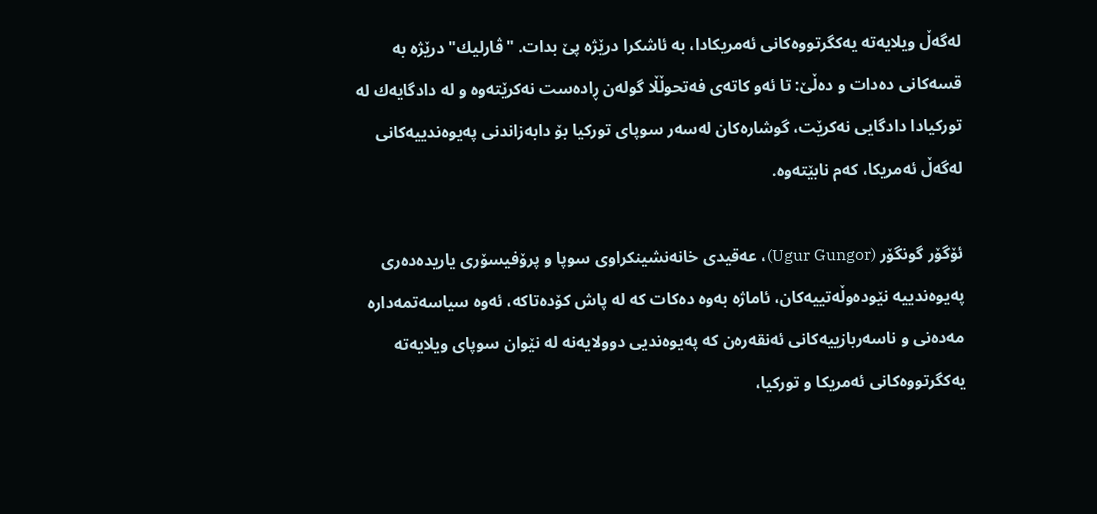له‌گه‌ڵ ویلایه‌ته‌ یه‌كگرتووه‌كانی ئه‌مریكادا، به‌ ئاشكرا درێژه‌ پێ بدات. "ڤارلیك" درێژه‌ به‌ قسه‌كانی ده‌دات و ده‌ڵێ: تا ئه‌و كاته‌ی فه‌تحوڵڵا گوله‌ن ڕاده‌ست نه‌كرێته‌وه‌ و له‌ دادگایه‌ك له‌ توركیادا دادگایی نه‌كرێت، گوشاره‌كان له‌سه‌ر سوپای توركیا بۆ دابه‌زاندنی په‌یوه‌ندییه‌كانی له‌گه‌ڵ ئه‌مریكا، كه‌م نابێته‌وه‌.

ئۆگۆر گونگۆر (Ugur Gungor)، عه‌قیدی خانه‌نشینكراوی سوپا و پرۆفیسۆری یاریده‌ده‌ری په‌یوه‌ندییه‌ نێوده‌وڵه‌تییه‌كان، ئاماژه‌ به‌وه‌ ده‌كات كه‌ له‌ پاش كۆده‌تاكه،‌ ئه‌وه‌ سیاسه‌تمه‌داره‌ مه‌ده‌نی و ناسه‌ربازییه‌كانی ئه‌نقه‌ره‌ن كه‌ په‌یوه‌ندیی دوولایه‌نه‌ له‌ نێوان سوپای ویلایه‌ته‌ یه‌كگرتووه‌كانی ئه‌مریكا و توركیا،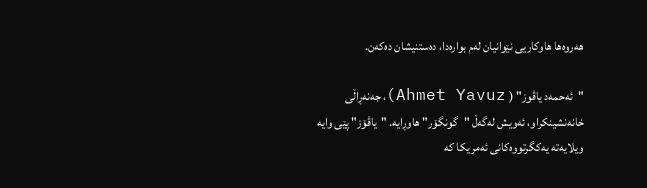هه‌روه‌ها هاوكاریی نێوانیان له‌م بواره‌دا، ده‌ستنیشان ده‌كه‌ن.

"ئه‌حمه‌د یاڤوز" ( Ahmet Yavuz)، جه‌نه‌ڕاڵی خانه‌نشینكراو، ئه‌ویش له‌گه‌ڵ "گونگۆر" هاوڕایه‌. "یاڤۆز" پێی وایه‌‌ ویلایه‌ته‌ یه‌كگرتووه‌كانی ئه‌مریكا كه‌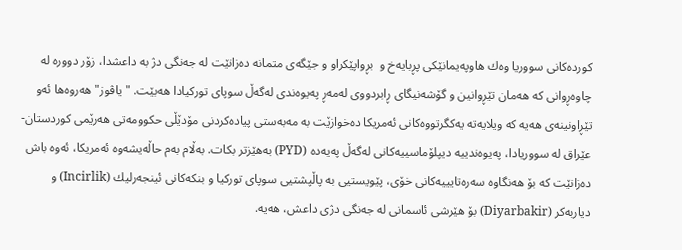كورده‌كانی سووریا وه‌ك هاوپه‌یمانێكی پڕبایه‌خ و  بڕواپێكراو و جێگه‌ی متمانه ده‌زانێت له‌ جه‌نگی دژ به‌ داعشدا، زۆر دووره‌ له‌ چاوه‌ڕوانی كه‌ هه‌مان تێڕوانین و گۆشه‌نیگای ڕابردووی له‌مه‌ڕ په‌یوه‌ندی له‌گه‌ڵ سوپای توركیادا هه‌بێت. "یاڤوز" هه‌روه‌ها ئه‌و تێڕاونینه‌ی هه‌یه‌‌ كه‌ ویلایه‌ته‌ یه‌كگرتووه‌كانی ئه‌مریكا ده‌خوازێت به‌ مه‌به‌ستی پیاده‌كردنی مۆدێڵی حكوومه‌تی هه‌رێمی كوردستان-عێراق له‌ سووریادا، په‌یوه‌ندییه‌ دیپلۆماسییه‌كانی له‌گه‌ڵ په‌یه‌ده ‌(PYD) به‌هێزتر بكات. به‌ڵام به‌م حاڵه‌یشه‌وه‌‌ ئه‌مریكا، ئه‌وه ‌باش ده‌زانێت كه‌ بۆ هه‌نگاوه‌ سه‌ره‌تایییه‌كانی خۆی، پێویستیی به‌ پاڵپشتیی سوپای توركیا و بنكه‌كانی ئینجه‌رلیك (Incirlik) و دیاربه‌كر (Diyarbakir) بۆ هێرشی ئاسمانی له‌ جه‌نگی دژی داعش، هه‌یه‌.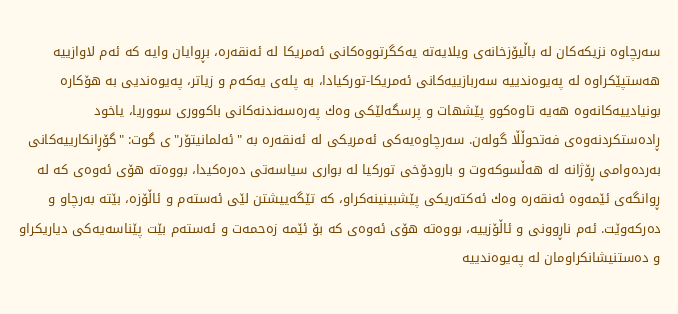سه‌رچاوه‌ نزیكه‌كان له‌ باڵیۆزخانه‌ی ویلایه‌ته‌ یه‌كگرتووه‌كانی ئه‌مریكا له‌ ئه‌نقه‌ره،‌ بڕوایان وایه‌ كه‌ ئه‌م لاوازییه‌ هه‌ستپێكراوه‌ له‌ په‌یوه‌ندییه‌ سه‌ربازییه‌كانی ئه‌مریكا-توركیادا، به ‌پله‌ی یه‌كه‌م و زیاتر، په‌یوه‌ندیی به‌ هۆكاره‌ بونیادییه‌كانه‌وه‌ هه‌یه‌ تاوه‌كوو پێشهات‌ و پرسگه‌لێكی وه‌ك په‌ره‌سه‌ندنه‌كانی باكووری سووریا، یاخود ڕاده‌ستكردنه‌وه‌ی فه‌تحوڵڵا گوله‌ن. سه‌رچاوه‌یه‌كی ئه‌مریكی له‌ ئه‌نقه‌ره‌ به‌ "ئه‌لمانیتۆر"ی گوت: "گۆڕانكارییه‌كانی به‌رده‌وامی ڕۆژانه‌ له‌ هه‌ڵسوكه‌وت و بارودۆخی توركیا له‌ بواری سیاسه‌تی ده‌ره‌كیدا، بووه‌ته‌ هۆی ئه‌وه‌ی كه‌ له‌ ڕوانگه‌ی ئێمه‌وه‌ ئه‌نقه‌ره‌ وه‌ك ئه‌كته‌ریكی پێشبینینه‌كراو، كه‌ تێگه‌ییشتن لێی ئه‌سته‌م و ئاڵۆزه‌، بێته ‌به‌رچاو و ده‌ركه‌وێت. ئه‌م ناڕوونی و ئاڵۆزییه،‌ بووه‌ته‌ هۆی ئه‌وه‌ی كه‌ بۆ ئێمه زه‌حمه‌ت و‌ ئه‌سته‌م بێت پێناسه‌یه‌كی دیاریكراو و ده‌ستنیشانكراومان له‌ په‌یوه‌ندییه‌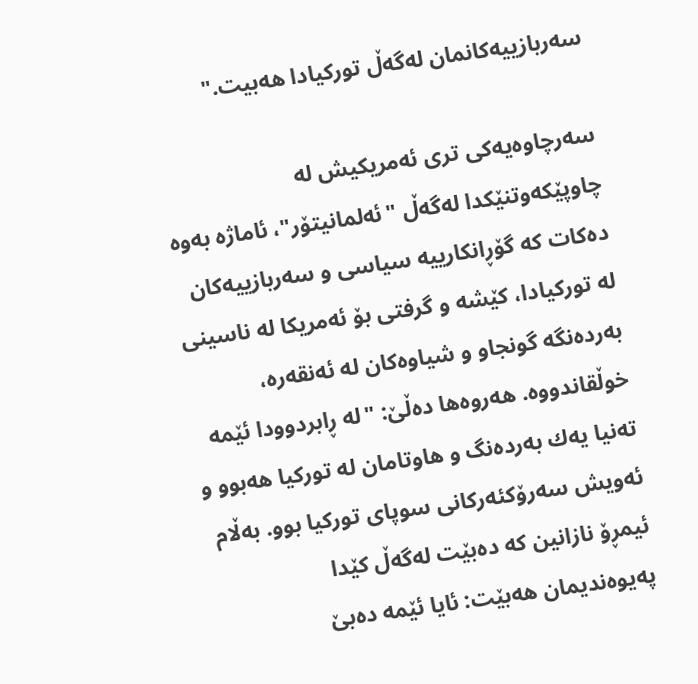سه‌ربازییه‌كانمان له‌گه‌ڵ توركیادا هه‌بیت."

سه‌رچاوه‌یه‌كی تری ئه‌مریكیش له‌ چاوپێكه‌وتنێكدا له‌گه‌ڵ "ئه‌لمانیتۆر"، ئاماژه‌ به‌وه‌ ده‌كات كه‌ گۆڕانكارییه‌ سیاسی و سه‌ربازییه‌كان له‌ توركیادا، كێشه‌ و گرفتی بۆ ئه‌مریكا له‌ ناسینی به‌رده‌نگه‌ گونجاو و شیاوه‌كان له‌ ئه‌نقه‌ره‌، خوڵقاندووه‌. هه‌روه‌ها ده‌ڵێ: "له ‌ڕابردوودا ئێمه‌ ته‌نیا یه‌ك به‌رده‌نگ و هاوتامان له‌ توركیا هه‌بوو و ئه‌ویش سه‌رۆكئه‌ركانی سوپای توركیا بوو. به‌ڵام ئیمڕۆ نازانین كه‌ ده‌بێت له‌گه‌ڵ كێدا په‌یوه‌ندیمان هه‌بێت: ئایا ئێمه‌ ده‌بێ‌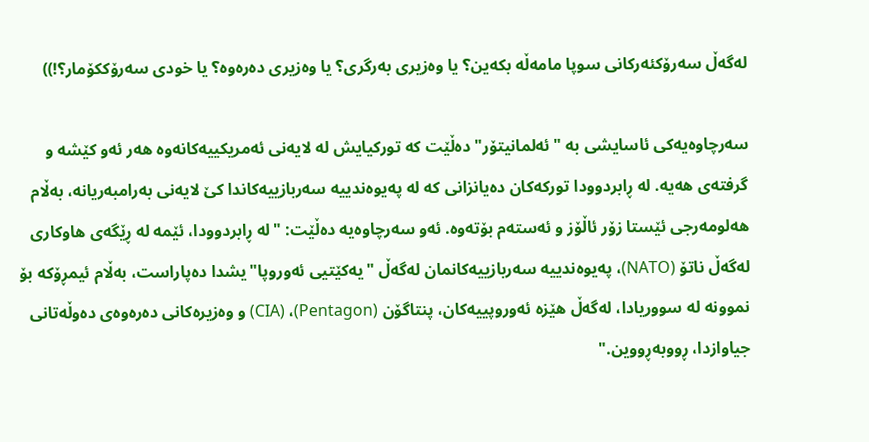له‌گه‌ڵ سه‌رۆكئه‌ركانی سوپا مامه‌ڵه‌ بكه‌ین؟ یا وه‌زیری به‌رگری؟ یا وه‌زیری ده‌ره‌وه‌؟ یا خودی سه‌رۆككۆمار؟!))

سه‌رچاوه‌یه‌كی ئاسایشی به‌ "ئه‌لمانیتۆر" ده‌ڵێت كه‌ توركیایش له ‌لایه‌نی ئه‌مریكییه‌كانه‌وه‌ هه‌ر ئه‌و كێشه‌ و گرفته‌ی هه‌یه‌. له‌ ڕابردوودا توركه‌كان ده‌یانزانی كه‌ له‌ په‌یوه‌ندییه‌ سه‌ربازییه‌كاندا كێ لایه‌نی به‌رامبه‌ریانه‌، به‌ڵام هه‌لومه‌رجی ئێستا زۆر ئاڵۆز و ئه‌سته‌م بۆته‌وه‌. ئه‌و سه‌رچاوه‌یه‌ ده‌ڵێت: "له‌ ڕابردوودا، ئێمه‌ له ‌ڕێگه‌ی هاوكاری له‌گه‌ڵ ناتۆ (NATO)، په‌یوه‌ندییه‌ سه‌ربازییه‌كانمان له‌گه‌ڵ "یه‌كێتیی ئه‌وروپا"یشدا ده‌پاراست، به‌ڵام ئیمڕۆكه‌ بۆ نموونه‌ له‌ سووریادا، له‌گه‌ڵ هێزه‌ ئه‌وروپییه‌كان، پنتاگۆن (Pentagon)، (CIA) و وه‌زیره‌كانی ده‌ره‌وه‌ی ده‌وڵه‌تانی جیاوازدا، ڕووبه‌ڕووین."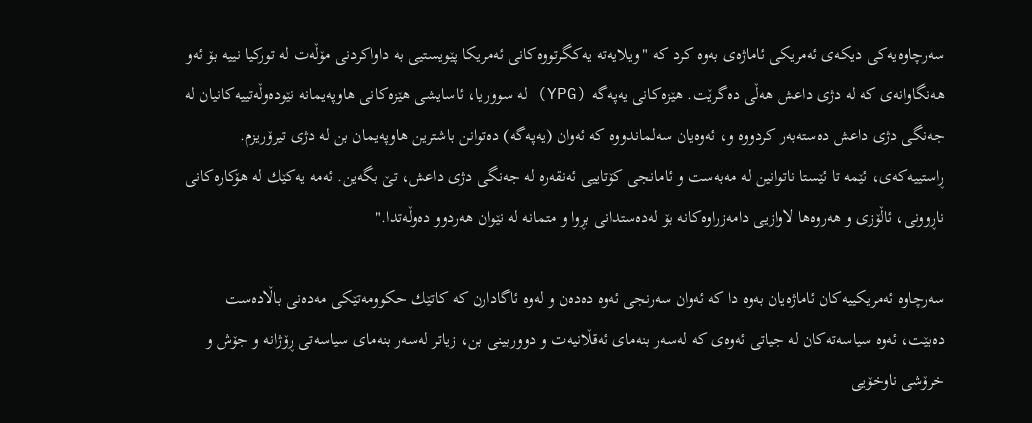سه‌رچاوه‌یه‌كی دیكه‌ی ئه‌مریكی ئاماژه‌ی به‌وه‌ كرد كه‌ "ویلایه‌ته‌ یه‌كگرتووه‌كانی ئه‌مریكا پێویستیی به ‌داواكردنی مۆڵه‌ت له‌ توركیا نییه‌ بۆ ئه‌و هه‌نگاوانه‌ی كه‌ له‌ دژی داعش هه‌ڵی ده‌گرێت. هێزه‌كانی یه‌په‌گه ‌(YPG) له‌ سووریا، ئاسایشی هێزه‌كانی هاوپه‌یمانه‌ نێوده‌وڵه‌تییه‌كانیان له‌ جه‌نگی دژی داعش ده‌سته‌به‌ر كردووه‌ و، ئه‌وه‌یان سه‌لماندووه‌ كه‌ ئه‌وان (یه‌په‌گه‌) ده‌توانن باشترین هاوپه‌یمان بن له‌ دژی تیرۆریزم. ڕاستییه‌كه‌ی، ئێمه‌ تا ئێستا ناتوانین له‌ مه‌به‌ست و ئامانجی كۆتاییی ئه‌نقه‌ره له‌ جه‌نگی دژی‌ داعش،‌ تێ بگه‌ین. ئه‌مه‌ یه‌كێك له‌ هۆكاره‌كانی ناڕوونی، ئاڵۆزی و هه‌روه‌ها لاوازیی دامه‌زراوه‌كانه‌‌ بۆ له‌ده‌ستدانی بڕوا و متمانه‌ له ‌نێوان هه‌ردوو ده‌وڵه‌تدا."

سه‌رچاوه‌ ئه‌مریكییه‌كان ئاماژه‌یان به‌وه‌ دا كه‌ ئه‌وان سه‌ر‌نجی ئه‌وه‌ ده‌ده‌ن و له‌وه‌ ئاگادارن كه‌ كاتێك حكوومه‌تێكی مه‌ده‌نی باڵاده‌ست ده‌بێت، ئه‌وه‌ سیاسه‌ته‌كان له ‌جیاتی ئه‌وه‌ی كه‌ له‌سه‌ر بنه‌مای ئه‌قڵانیه‌ت و دووربینی بن، زیاتر له‌سه‌ر بنه‌مای سیاسه‌تی ڕۆژانه‌ و جۆش و خرۆشی ناوخۆیی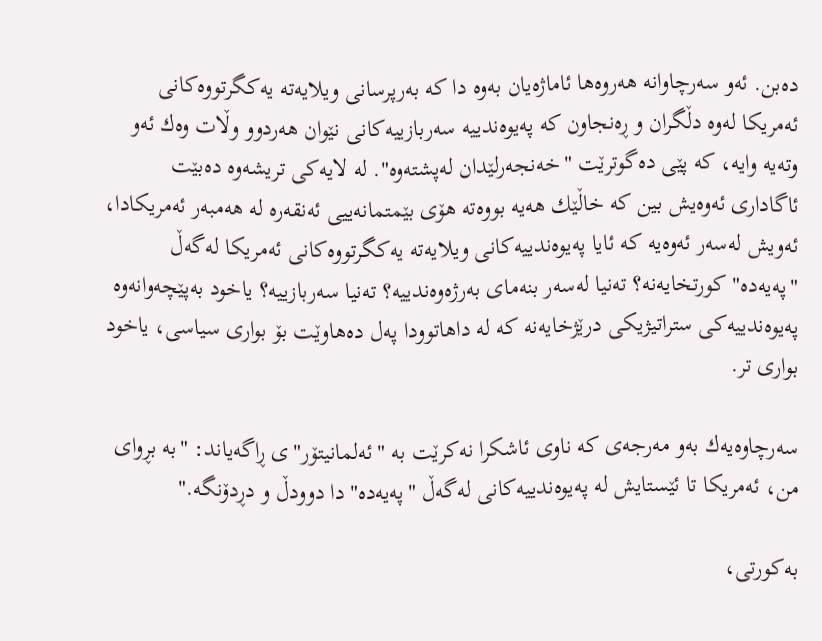ده‌بن. ئه‌و سه‌رچاوانه‌ هه‌روه‌ها ئاماژه‌یان به‌وه‌ دا كه‌ به‌رپرسانی ویلایه‌ته‌ یه‌كگرتووه‌كانی ئه‌مریكا له‌وه‌ دڵگران و ڕه‌نجاون كه په‌یوه‌ندییه‌ سه‌ربازییه‌كانی نێوان هه‌ردوو وڵات وه‌ك ئه‌و‌ وته‌یه‌ وایه‌،‌ كه‌ پێی ده‌گوترێت "خه‌نجه‌رلێدان له‌پشته‌وه‌". له ‌لایه‌كی تریشه‌وه‌ ده‌بێت ئاگاداری ئه‌وه‌یش بین كه‌ خاڵێك هه‌یه‌ بووه‌ته‌ هۆی بێمتمانه‌ییی ئه‌نقه‌ره‌ له ‌هه‌مبه‌ر ئه‌مریكادا، ئه‌ویش له‌سه‌ر ئه‌وه‌یه‌ كه‌ ئایا په‌یوه‌ندییه‌كانی ویلایه‌ته‌ یه‌كگرتووه‌كانی ئه‌مریكا له‌گه‌ڵ "په‌یه‌ده‌" كورتخایه‌نه‌؟ ته‌نیا له‌سه‌ر بنه‌مای به‌رژه‌وه‌ندییه‌‌؟ ته‌نیا سه‌ربازییه‌؟ یاخود به‌پێچه‌وانه‌وه‌ په‌یوه‌ندییه‌كی ستراتیژیكی درێژخایه‌نه‌ كه‌ له ‌داهاتوودا په‌ل ده‌هاوێت بۆ بواری سیاسی، یاخود بواری تر.

سه‌رچاوه‌یه‌ك‌ به‌و مه‌رجه‌ی كه‌ ناوی ئاشكرا نه‌كرێت به‌ "ئه‌لمانیتۆر"ی ڕاگه‌یاند: "به ‌بڕوای من، ئه‌مریكا تا ئێستایش له‌ په‌یوه‌ندییه‌كانی له‌گه‌ڵ "په‌یه‌ده‌"دا دوودڵ و دڕدۆنگه‌."

به‌كورتی،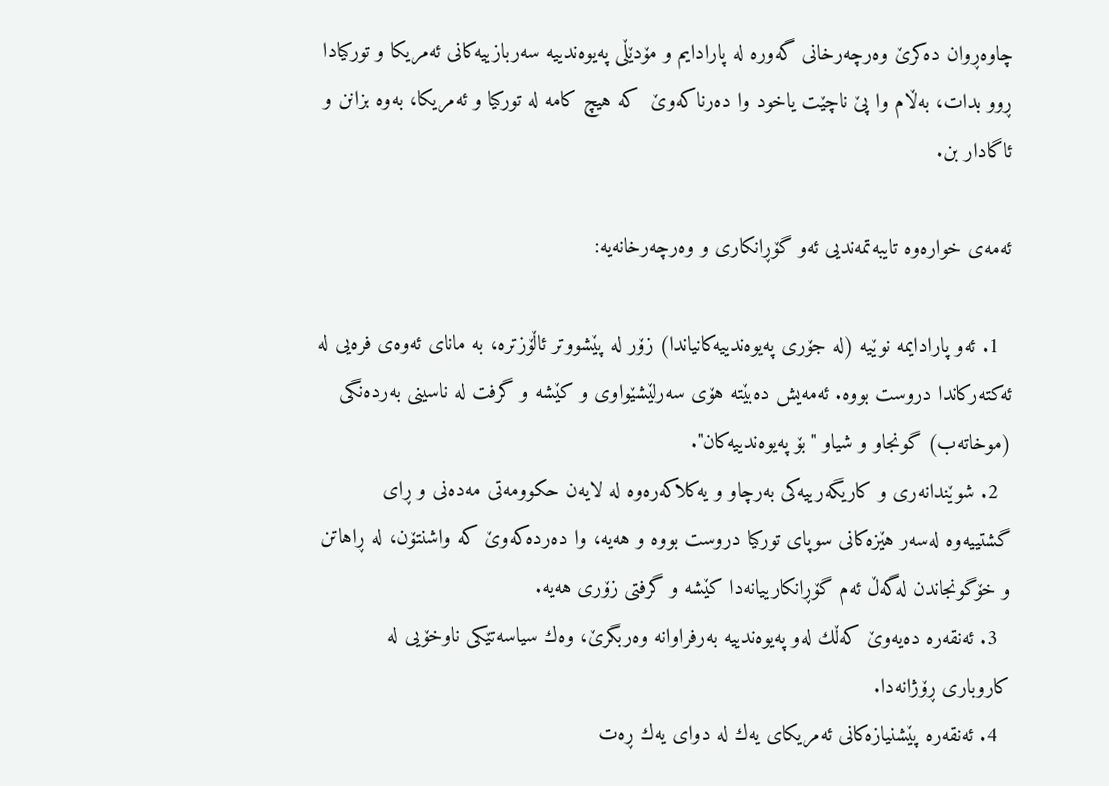چاوه‌ڕوان ده‌كرێ وه‌رچه‌رخانی گه‌وره‌ له‌ پارادایم و مۆدێڵی په‌یوه‌ندییه‌ سه‌ربازییه‌كانی ئه‌مریكا و توركیادا ڕوو بدات، به‌ڵام وا پێ ناچێت یاخود وا ده‌رناكه‌وێ  كه‌ هیچ كامه‌ له‌ توركیا و ئه‌مریكا، به‌وه بزانن و‌ ئاگادار بن.

ئه‌مه‌ی خواره‌وه‌ تایبه‌تمه‌ندیی ئه‌و گۆڕانكاری و وه‌رچه‌رخانه‌یه‌:

  1. ئه‌و پارادایمه‌ نوێیه ‌(له ‌جۆری په‌یوه‌ندییه‌كانیاندا) زۆر له‌ پێشووتر ئاڵۆزتره‌، به ‌مانای ئه‌وه‌ی فره‌یی له‌ ئه‌كته‌ركاندا دروست بووه‌. ئه‌مه‌یش ده‌بێته‌ هۆی سه‌رلێشێواوی و كێشه‌ و گرفت له‌ ناسینی به‌رده‌نگی (موخاته‌ب) گونجاو و شیاو "بۆ په‌یوه‌ندییه‌كان".
  2. شوێندانه‌ری و كاریگه‌رییه‌كی به‌رچاو و یه‌كلاكه‌ره‌وه‌ له ‌لایه‌ن حكوومه‌تی مه‌ده‌نی و ڕای گشتییه‌وه‌ له‌سه‌ر هێزه‌كانی سوپای توركیا دروست بووه‌ و هه‌یه‌، وا ده‌رده‌كه‌وێ كه‌ واشنتۆن، له‌ ڕاهاتن و خۆگونجاندن له‌گه‌ڵ ئه‌م گۆڕانكارییانه‌دا كێشه‌ و گرفتی زۆری هه‌یه‌.
  3. ئه‌نقه‌ره‌ ده‌یه‌وێ كه‌ڵك له‌و په‌یوه‌ندییه‌ به‌رفراوانه‌ وه‌ربگرێ، وه‌ك سیاسه‌تێكی ناوخۆیی له‌ كاروباری ڕۆژانه‌دا.
  4. ئه‌نقه‌ره‌ پێشنیازه‌كانی ئه‌مریكای یه‌ك له ‌دوای یه‌ك ڕه‌ت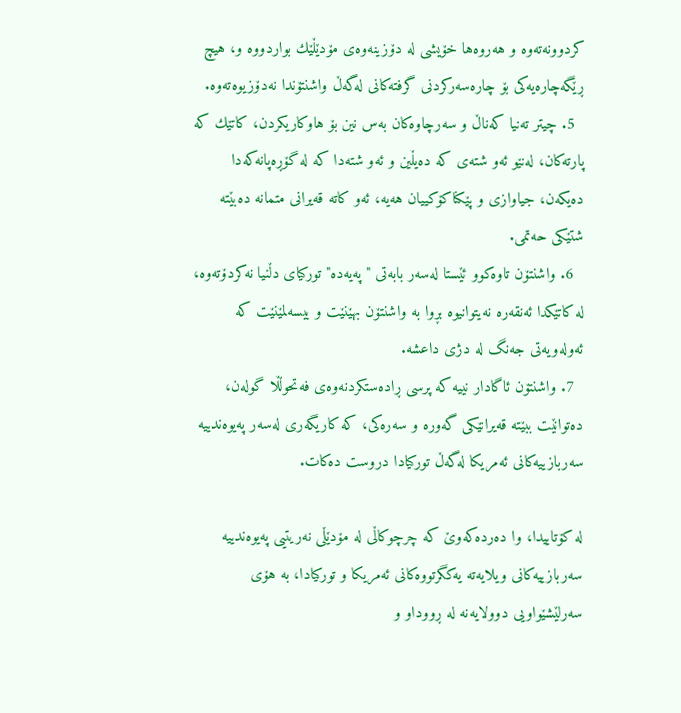كردوونه‌ته‌وه‌ و هه‌روه‌ها خۆیشی‌ له‌ دۆزینه‌وه‌ی مۆدێڵێك بواردووه‌ و، هیچ ڕێگه‌چاره‌یه‌كی بۆ چاره‌سه‌ركردنی گرفته‌كانی له‌گه‌ڵ واشنتۆندا نه‌دۆزیوه‌ته‌وه‌.
  5. چیتر ته‌نیا كه‌ناڵ و سه‌رچاوه‌كان به‌س نین‌ بۆ هاوكاریكردن، كاتێك كه‌ پارته‌كان، له‌نێو ئه‌و شته‌ی كه‌ ده‌یڵین و ئه‌و شته‌دا كه‌ له‌ گۆڕه‌پانه‌كه‌دا ده‌یكه‌ن، جیاوازی و پێكناكۆكییان هه‌یه‌، ئه‌و كاته‌‌ قه‌یرانی متمانه‌ ده‌بێته‌ شتێكی حه‌تمی.
  6. واشنتۆن تاوه‌كوو ئێستا له‌سه‌ر بابه‌تی "په‌یه‌ده‌" توركیای دڵنیا نه‌كردۆته‌وه‌، له ‌كاتێكدا ئه‌نقه‌ره‌ نه‌یتوانیوه بڕوا به‌‌ واشنتۆن بهێنێت و بیسه‌لمێنێت كه‌ ئه‌وله‌ویه‌تی‌ جه‌نگ له‌ دژی داعشه‌.
  7. واشنتۆن ئاگادار نییه‌ كه‌ پرسی ڕاده‌ستكردنه‌وه‌ی فه‌تحوڵڵا گوله‌ن، ده‌توانێت ببێته‌ قه‌یرانێكی گه‌وره‌ و سه‌ره‌كی، كه‌ كاریگه‌ری له‌سه‌ر په‌یوه‌ندییه‌ سه‌ربازییه‌كانی ئه‌مریكا له‌گه‌ڵ توركیادا دروست ده‌كات.

له‌ كۆتاییدا، وا ده‌رده‌كه‌وێ كه‌ چرچوكاڵی له‌ مۆدێڵی نه‌ریتیی په‌یوه‌ندییه‌ سه‌ربازییه‌كانی ویلایه‌ته‌ یه‌كگرتووه‌كانی ئه‌مریكا و توركیادا، به ‌هۆی سه‌رلێشێواویی دوولایه‌نه‌‌‌ له‌ ڕووداو و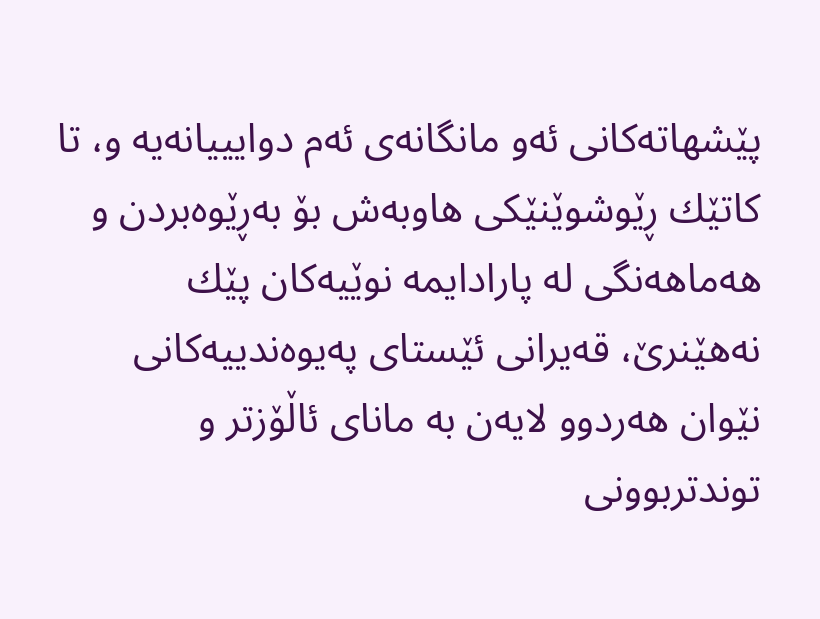پێشهاته‌كانی ئه‌و مانگانه‌ی ئه‌م دوایییانه‌یه‌ و، تا كاتێك ڕێوشوێنێكی هاوبه‌ش بۆ به‌ڕێوه‌بردن و هه‌ماهه‌نگی له‌ پارادایمه‌ نوێیه‌كان پێك نه‌هێنرێ، قه‌یرانی ئێستای په‌یوه‌ندییه‌كانی نێوان هه‌ردوو لایه‌ن به‌ مانای ئاڵۆزتر و توندتربوونی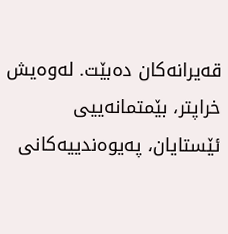قه‌یرانه‌كان ده‌بێت. له‌وه‌یش خراپتر، بێمتمانه‌ییی ئێستایان، په‌یوه‌ندییه‌كانی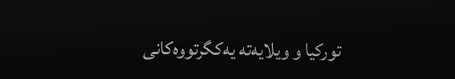توركیا و ویلایه‌ته‌ یه‌كگرتووه‌كانی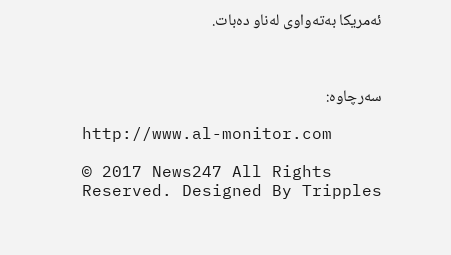ئه‌مریكا به‌ته‌واوی له‌ناو ده‌بات.



سه‌رچاوه‌:

http://www.al-monitor.com

© 2017 News247 All Rights Reserved. Designed By Tripples